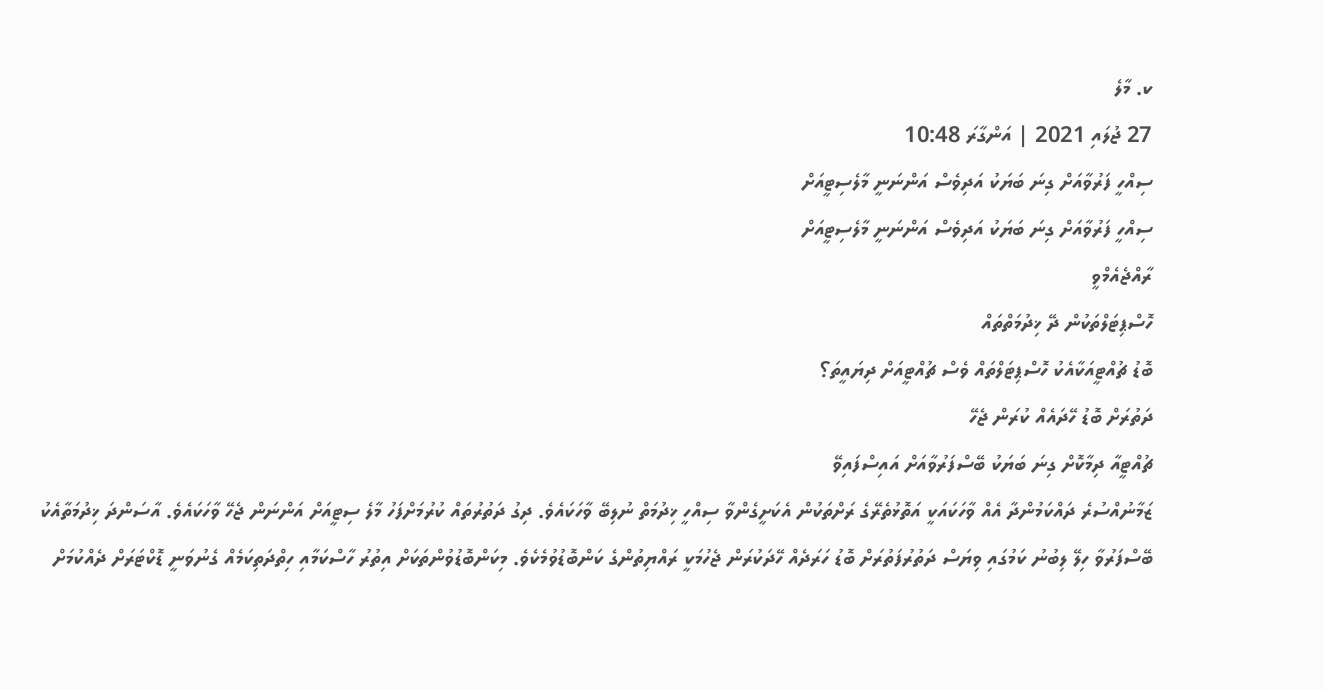ކ. މާލެ
27 ޖުލައި 2021 | އަންގާރަ 10:48
ސިއްހީ ފަރުވާއަށް ގިނަ ބަޔަކު އަދިވެސް އަންނަނީ މާލެސިޓީއަށް
ސިއްހީ ފަރުވާއަށް ގިނަ ބަޔަކު އަދިވެސް އަންނަނީ މާލެސިޓީއަށް
ރާއްޖެއެމްވީ
ހޮސްޕިޓަލްތަކުން ދޭ ޚިދުމަތްތައް
ބޮޑު ޗުއްޓީއަކާއެކު ހޮސްޕިޓަލްތައް ވެސް ޗުއްޓީއަށް ދިޔައީތަ؟
ދަތުރަށް ބޮޑު ހޭދައެއް ކުރަން ޖެހޭ
ޗުއްޓީއާ ދިމާކޮށް ގިނަ ބަޔަކު ބޭސްފަރުވާއަށް އައިސްފައިވޭ
ޒަމާނުއްސުރެ ދައްކަމުންދާ އެއް ވާހަކައަކީ އަތޮޅުތެރޭގެ ރަށްތަކުން އެކަށީގެންވާ ސިއްހީ ޚިދުމަތް ނުލިބޭ ވާހަކައެވެ. ދިގު ދަތުރުތައް ކުރުމަށްފަހު މާލެ ސިޓީއަށް އަންނަން ޖެހޭ ވާހަކައެވެ. އާސަންދަ ޚިދުމަތާއެކު ބޭސްފަރުވާ ހިލޭ ލިބުނު ކަމުގައި ވިޔަސް ދަތުރުފަތުރަށް ބޮޑު ހަރަދެއް ހޭދަކުރަން ޖެހުމަކީ ރައްޔިތުންގެ ކަންބޮޑުވުމެކެވެ. މިކަންބޮޑުވުންތަކަށް އިތުރު ހާސްކަމާއި ހިތްދަތިކަމެއް ގެނުވަނީ ޑޮކްޓަރަށް ދެއްކުމަށް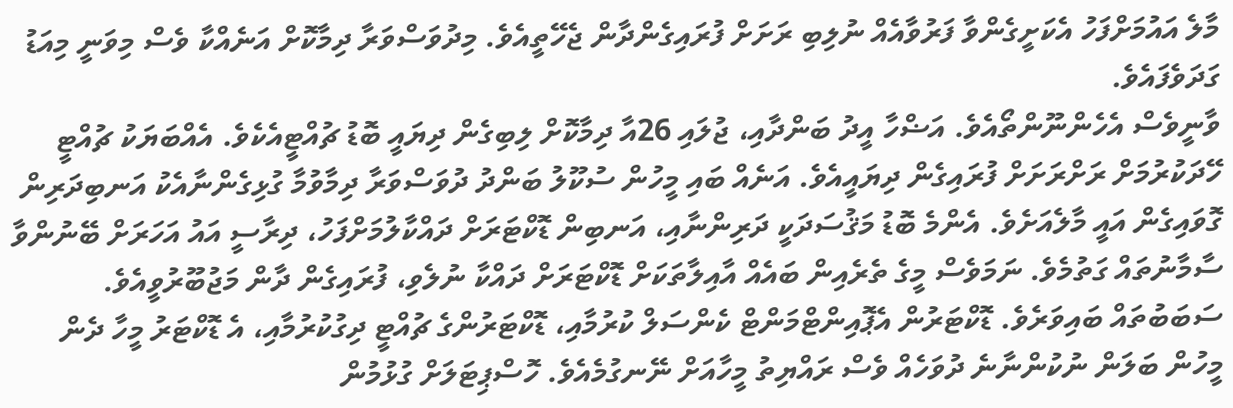މާލެ އައުމަށްފަހު އެކަށީގެންވާ ފަރުވާއެއް ނުލިބި ރަށަށް ފުރައިގެންދާން ޖެހޭތީއެވެ. މިދުވަސްވަރާ ދިމާކޮށް އަނެއްކާ ވެސް މިވަނީ މިއަޑު ގަދަވެފައެވެ.
ވާނީވެސް އެހެންނޫންތޯއެވެ. އަޟްހާ އީދު ބަންދާއި، ޖުލައި 26އާ ދިމާކޮށް ލިބިގެން ދިޔައީ ބޮޑު ޗުއްޓީއެކެވެ. އެއްބަޔަކު ޗުއްޓީ ހޭދަކުރުމަށް ރަށްރަށަށް ފުރައިގެން ދިޔައީއެވެ. އަނެއް ބައި މީހުން ސުކޫލު ބަންދު ދުވަސްވަރާ ދިމާވުމާ ގުޅިގެންނާއެކު އަނބިދަރިން ގޮވައިގެން އައީ މާލެއަށެވެ. އެންމެ ބޮޑު މަޤުސަދަކީ ދަރިންނާއި، އަނބިން ޑޮކްޓަރަށް ދައްކާލުމަށްފަހު، ދިރާސީ އައު އަހަރަށް ބޭނުންވާ ސާމާނުތައް ގަތުމެވެ. ނަމަވެސް މީގެ ތެރެއިން ބައެއް އާއިލާތަކަށް ޑޮކްޓަރަށް ދައްކާ ނުލެވި، ފުރައިގެން ދާން މަޖުބޫރުވީއެވެ.
ސަބަބުތައް ބައިވަރެވެ. ޑޮކްޓަރުން އެޕޮއިންޓްމަންޓް ކެންސަލް ކުރުމާއި، ޑޮކްޓަރުންގެ ޗުއްޓީ ދިގުކުރުމާއި، އެ ޑޮކްޓަރު މީހާ ދެން މީހުން ބަލަން ނުކުންނާނެ ދުވަހެއް ވެސް ރައްޔިތު މީހާއަށް ނޭނގުމެއެވެ. ހޮސްޕިޓަލަށް ގުޅުމުން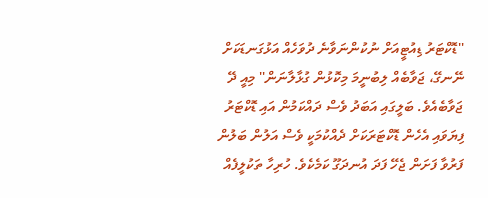''ޑޮކްޓަރު ޑިއުޓީއަށް ނުކުންނަވާނެ ދުވަހެއް އަޅުގަނޑަކަށް ނޭނގޭ، ޖަވާބެއް ލިބުނީމަ މިކޮޅުން ގުޅާލާނަން'' މިއީ ދޭ ޖަވާބެއެވެ. ބަލީގައި އަބަދު ވެސް ދައްކަމުން އައި ޑޮކްޓަރު ފިޔަވައި އެހެން ޑޮކްޓަރަކަށް ދެއްކުމަކީ ވެސް އަލުން ބަލުން ފަރުވާ ފަށަން ޖެހޭ ފަދަ އުނދަގޫ ކަމެކެވެ. ހުރިހާ ތަކުލީފެއް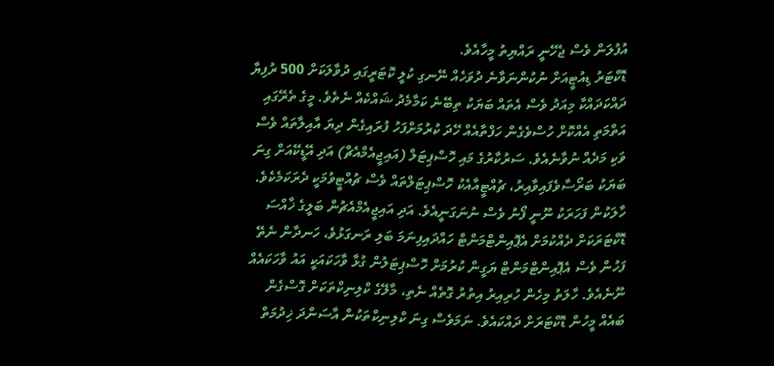އުފުލަން ވެސް ޖެހޭނީ ރައްޔިތު މީހާއެވެ.
ޑޮކްޓަރު ޑިއުޓީއަށް ނުކުންނަވާނެ ދުވަހެއް ނޭނގި ކުލީ ކޮޓަރީގައި ދުވާލަކަށް 500 ރުފިޔާ ދައްކަދައްކާ މިއަދު ވެސް އެތައް ބަޔަކު ތިބޭނެ ކަމާމެދު ޝައްކެއް ނެތެވެ. މީގެ ތެރޭގައި އަތްމަތި އެއްކޮށް ހުސްވެގެން ހަފްތާއެއް ހޭދަ ކުރުމަށްފަހު ފުރައިގެން ދިޔަ އާއިލާތައް ވެސް ވަކި މަދެއް ނުވާނެއެވެ. ސަރުކާރުގެ މައި ހޮސްޕިޓަލް (އައިޖީއެމްއެޗް) އަދި އޭޑީކޭއަށް ގިނަ ބަޔަކު ބަރޯސާވެފައިވާއިރު، ޗުއްޓީއާއެކު ހޮސްޕިޓަލްތައް ވެސް ޗުއްޓީވުމަކީ ދެރަކަމެކެވެ. ހާލަކުން ފަހަރަކު ނޫނީ ފޯނު ވެސް ނުނަގަނީއެވެ. އަދި އައިޖީއެމްއެޗުން ބަލީގެ ޚާއްސަ ޑޮކްޓަރަކަށް ދެއްކުމަށް އެޕޮއިންޓްމަންޓް ހައްދައިފިނަމަ ބަލި ރަނގަޅުވެ، ހަނދާން ނެތޭ ފަހުން ވެސް އެޕޮއިންޓްމަންޓް ޔަގީން ކުރުމަށް ހޮސްޕިޓަލުން ގުޅާ ވާހަކައަކީ އައު ވާހަކައެއް ނޫނެއެވެ. ހާލަތު މިހެން ހުރިއިރު އިތުރު ގޮތެއް ނެތި، މާލޭގެ ކްލިނިކްތަކަށް ގޮސްގެން ބައެއް މީހުން ޑޮކްޓަރަށް ދައްކައެވެ. ނަމަވެސް ގިނަ ކްލިނިކްތަކުން އާސަންދަ ޚިދުމަތް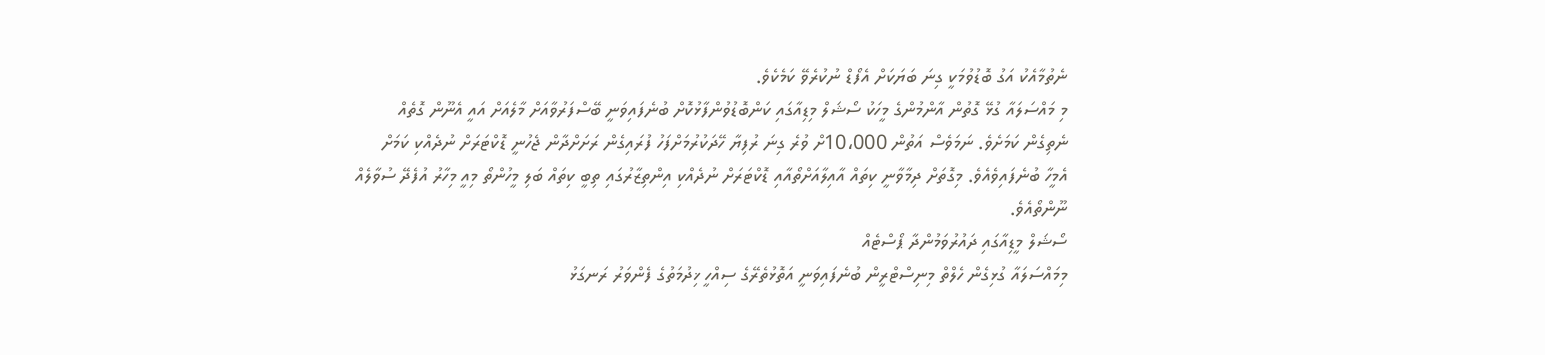ނެތުމާއެކު އަގު ބޮޑުވުމަކީ ގިނަ ބަޔަކަށް އެފޯޑް ނުކުރެވޭ ކަމެކެވެ.
މި މައްސަލައާ ގުޅޭ ގޮތުން އާންމުންގެ މީހަކު ސޯޝަލް މިޑިއާގައި ކަންބޮޑުވުންފާޅުކޮށް ބުނެފައިވަނީ ބޭސްފަރުވާއަށް މާލެއަށް އައީ އެނޫން ގޮތެއް ނެތިގެން ކަމަށެވެ. ނަމަވެސް އަތުން 10،000ށް ވުރެ ގިނަ ރުފިޔާ ހޭދަކުރުމަށްފަހު ފުރައިގެން ރަށަށްދާން ޖެހުނީ ޑޮކްޓަރަށް ނުދެއްކި ކަމަށް އެމީހާ ބުނެފައިވެއެވެ. މިގޮތަށް ދިމާވާނީ ކިތައް އާއިލާއަށްތޯއާއި ޑޮކްޓަރަށް ނުދެއްކި އިންތިޒާރުގައި ތިބީ ކިތައް ބަލި މީހުންތޯ މިއީ މިހާރު އުފެދޭ ސުވާލެއް ނޫންތޯއެވެ.
ސޯޝަލް މީޑިއާގައި ދައުރުވަމުންދާ ޕޯސްޓެއް
މިމައްސަލައާ ގުޅިގެން ހެލްތް މިނިސްޓްރީން ބުނެފައިވަނީ އަތޮޅުތެރޭގެ ސިއްހީ ޚިދުމަތުގެ ފެންވަރު ރަނގަޅު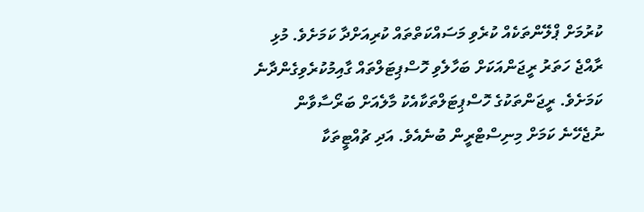ކުރުމަށް ޕްލޭންތަކެއް ކުރެވި މަސައްކަތްތައް ކުރިއަށްދާ ކަމަށެވެ. މުޅި ރާއްޖެ ހަތަރު ރީޖަންއަކަށް ބަހާލެވި ހޮސްޕިޓަލްތައް ގާއިމުކުރެވިގެންދާނެ ކަމަށެވެ. ރީޖަންތަކުގެ ހޮސްޕިޓަލްތަކާއެކު މާލެއަށް ބަރޯސާވާން ނުޖެހޭނެ ކަމަށް މިނިސްޓްރީން ބުނެއެވެ. އަދި ޗުއްޓީތަކާ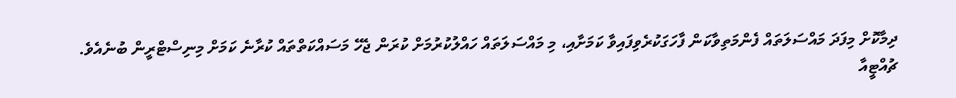ދިމާކޮށް މިފަދަ މައްސަލަތައް ފެންމަތިވާކަން ފާހަގަކުރެވިފައިވާ ކަމަށާއި، މި މައްސަލަތައް ހައްލުކުރުމަށް ކުރަން ޖެހޭ މަސައްކަތްތައް ކުރާނެ ކަމަށް މިނިސްޓްރީން ބުނެއެވެ.
ޗުއްޓީއާ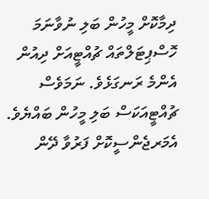ދިމާކޮށް މީހުން ބަލި ނުވާނަމަ ހޮސްޕިޓަލްތައް ޗުއްޓީއަށް ދިއުން އެންމެ ރަނގަޅެވެ. ނަމަވެސް ޗުއްޓީއަކަސް ބަލި މީހުން ބައްޔެވެ. އެމަރޖެންސީކޮށް ފަރުވާ ދޭން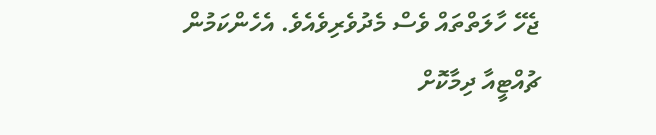ޖެހޭ ހާލަތްތައް ވެސް މެދުވެރިވެއެވެ. އެހެންކަމުން ޗުއްޓީއާ ދިމާކޮށް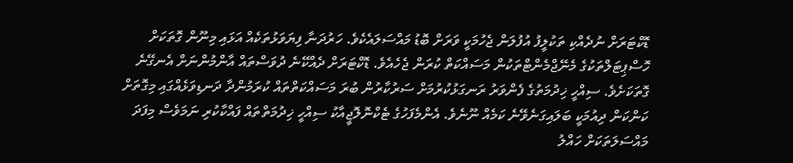ޑޮކްޓަރަށް ނުދެއްކި ތަކުލީފު އުފުލަން ޖެހުމަކީ ވަރަށް ބޮޑު މައްސަލައެކެވެ. ހަރުދަނާ ފިޔަވަޅުތަކެއް އަޅައި މިނޫން ގޮތަކަށް ހޮސްޕިޓަލްތަކުގެ މެނޭޖްމެންޓްތަކުން މަސައްކަތް ކުރަން ޖެހެއެވެ. ޑޮކްޓަރަށް ދެއްކޭނެ ދުވަސްތައް އާންމުންނަށް އެނގޭނެ ގޮތަކަށެވެ. ސިއްހީ ޚިދުމަތުގެ ފެންވަރު ރަނގަޅުކުރުމަށް ސަރުކާރުން ބުރަ މަސައްކަތްތައް ކުރަމުންދާ ދަނޑިވަޅެއްގައި މިގޮތަށް ކަންކަން ދިއުމަކީ ބަލައިގަނެވޭނެ ކަމެއް ނޫނެވެ. އެންމެފަހުގެ ޓެކްނޮލޮޖީއާކު ސިއްހީ ޚިދުމަތްތައް ފައްކާކުރި ނަމަވެސް މިފަދަ މައްސަލަތަކަށް ހައްލު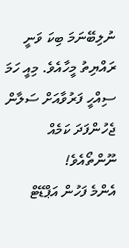ނުލިބޭނަމަ ބިކަ ވަނީ ރައްޔިތު މީހާއެވެ. މިއީ ހަމަ ސިއްހީ ފަރުވާއަށް ސަލާން ޖެހުންފަދަ ކަމެއް ނޫންތޯއެވެ!
އެންމެ ފަހުން އަޕްޑޭޓް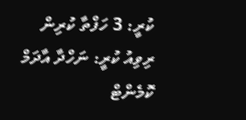ކުރީ: 3 ހަފްތާ ކުރިން
ރިވިއު ކުރީ: ނަހްދާ އާދަމް
ކޮމެންޓް